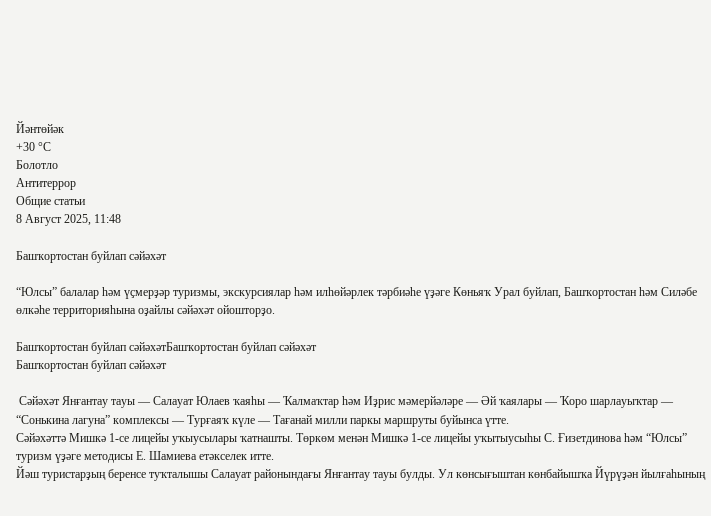Йәнтөйәк
+30 °С
Болотло
Антитеррор
Общие статьи
8 Август 2025, 11:48

Башҡортостан буйлап сәйәхәт

“Юлсы” балалар һәм үҫмерҙәр туризмы, экскурсиялар һәм илһөйәрлек тәрбиәһе үҙәге Көньяҡ Урал буйлап, Башҡортостан һәм Силәбе өлкәһе территорияһына оҙайлы сәйәхәт ойошторҙо.

Башҡортостан буйлап сәйәхәтБашҡортостан буйлап сәйәхәт
Башҡортостан буйлап сәйәхәт

 Сәйәхәт Янғантау тауы — Салауат Юлаев ҡаяһы — Ҡалмаҡтар һәм Иҙрис мәмерйәләре — Әй ҡаялары — Ҡоро шарлауыҡтар — “Сонькина лагуна” комплексы — Турғаяҡ күле — Тағанай милли паркы маршруты буйынса үтте.
Сәйәхәттә Мишкә 1-се лицейы уҡыусылары ҡатнашты. Төркөм менән Мишкә 1-се лицейы уҡытыусыһы С. Ғизетдинова һәм “Юлсы” туризм үҙәге методисы Е. Шамиева етәкселек итте.
Йәш туристарҙың беренсе туҡталышы Салауат районындағы Янғантау тауы булды. Ул көнсығыштан көнбайышҡа Йүрүҙән йылғаһының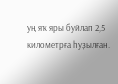уң яҡ яры буйлап 2,5 километрға һуҙылған.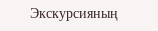Экскурсияның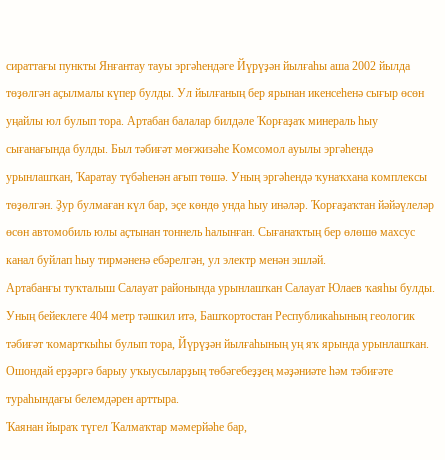сираттағы пункты Янғантау тауы эргәһендәге Йүрүҙән йылғаһы аша 2002 йылда төҙөлгән аҫылмалы күпер булды. Ул йылғаның бер ярынан икенсеһенә сығыр өсөн уңайлы юл булып тора. Артабан балалар билдәле Ҡорғаҙаҡ минераль һыу сығанағында булды. Был тәбиғәт мөғжизәһе Комсомол ауылы эргәһендә урынлашҡан, Ҡаратау түбәһенән ағып төшә. Уның эргәһендә ҡунаҡхана комплексы төҙөлгән. Ҙур булмаған күл бар, эҫе көндө унда һыу инәләр. Ҡорғаҙаҡтан йәйәүлеләр өсөн автомобиль юлы аҫтынан тоннель һалынған. Сығанаҡтың бер өлөшө махсус канал буйлап һыу тирмәненә ебәрелгән, ул электр менән эшләй.
Артабанғы туҡталыш Салауат районында урынлашҡан Салауат Юлаев ҡаяһы булды. Уның бейеклеге 404 метр тәшкил итә, Башҡортостан Республикаһының геологик тәбиғәт ҡомартҡыһы булып тора, Йүрүҙән йылғаһының уң яҡ ярында урынлашҡан. Ошондай ерҙәргә барыу уҡыусыларҙың төбәгебеҙҙең мәҙәниәте һәм тәбиғәте тураһындағы белемдәрен арттыра.
Ҡаянан йыраҡ түгел Ҡалмаҡтар мәмерйәһе бар,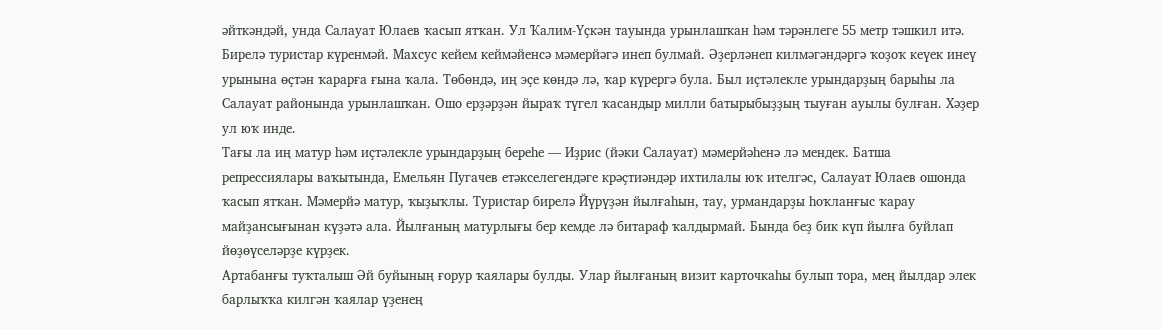әйткәндәй, унда Салауат Юлаев ҡасып ятҡан. Ул Ҡалим-Үҫкән тауында урынлашҡан һәм тәрәнлеге 55 метр тәшкил итә. Бирелә туристар күренмәй. Махсус кейем кеймәйенсә мәмерйәгә инеп булмай. Әҙерләнеп килмәгәндәргә ҡоҙоҡ кеүек инеү урынына өҫтән ҡарарға ғына ҡала. Төбөндә, иң эҫе көндә лә, ҡар күрергә була. Был иҫтәлекле урындарҙың барыһы ла Салауат районында урынлашҡан. Ошо ерҙәрҙән йыраҡ түгел ҡасандыр милли батырыбыҙҙың тыуған ауылы булған. Хәҙер ул юҡ инде.
Тағы ла иң матур һәм иҫтәлекле урындарҙың береһе — Иҙрис (йәки Салауат) мәмерйәһенә лә мендек. Батша репрессиялары ваҡытында, Емельян Пугачев етәкселегендәге крәҫтиәндәр ихтилалы юҡ ителгәс, Салауат Юлаев ошонда ҡасып ятҡан. Мәмерйә матур, ҡыҙыҡлы. Туристар бирелә Йүрүҙән йылғаһын, тау, урмандарҙы һоҡланғыс ҡарау майҙансығынан күҙәтә ала. Йылғаның матурлығы бер кемде лә битараф ҡалдырмай. Бында беҙ бик күп йылға буйлап йөҙөүселәрҙе күрҙек.
Артабанғы туҡталыш Әй буйының ғорур ҡаялары булды. Улар йылғаның визит карточкаһы булып тора, мең йылдар элек барлыҡҡа килгән ҡаялар үҙенең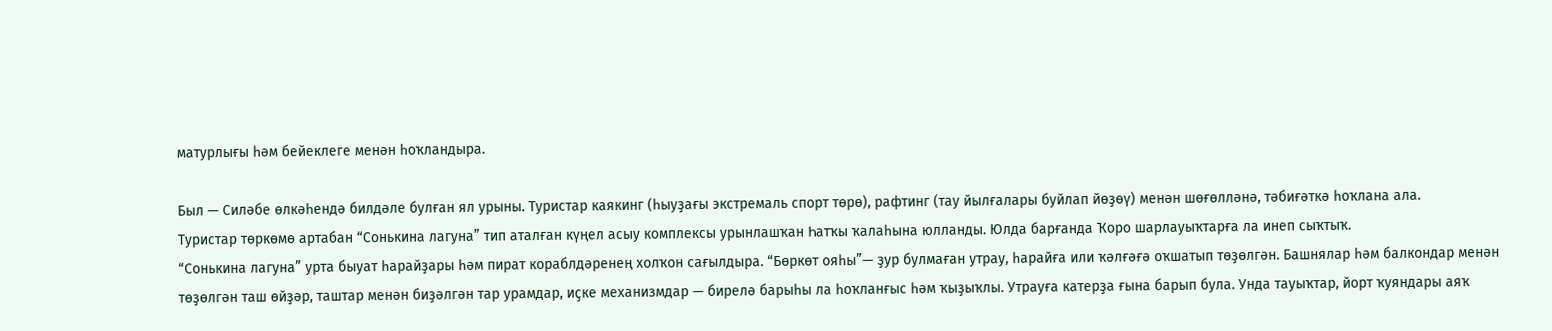матурлығы һәм бейеклеге менән һоҡландыра.

Был — Силәбе өлкәһендә билдәле булған ял урыны. Туристар каякинг (һыуҙағы экстремаль спорт төрө), рафтинг (тау йылғалары буйлап йөҙөү) менән шөғөлләнә, тәбиғәткә һоҡлана ала.
Туристар төркөмө артабан “Сонькина лагуна” тип аталған күңел асыу комплексы урынлашҡан Һатҡы ҡалаһына юлланды. Юлда барғанда Ҡоро шарлауыҡтарға ла инеп сыҡтыҡ.
“Сонькина лагуна” урта быуат һарайҙары һәм пират кораблдәренең холҡон сағылдыра. “Бөркөт ояһы”— ҙур булмаған утрау, һарайға или ҡәлғәғә оҡшатып төҙөлгән. Башнялар һәм балкондар менән төҙөлгән таш өйҙәр, таштар менән биҙәлгән тар урамдар, иҫке механизмдар — бирелә барыһы ла һоҡланғыс һәм ҡыҙыҡлы. Утрауға катерҙа ғына барып була. Унда тауыҡтар, йорт ҡуяндары аяҡ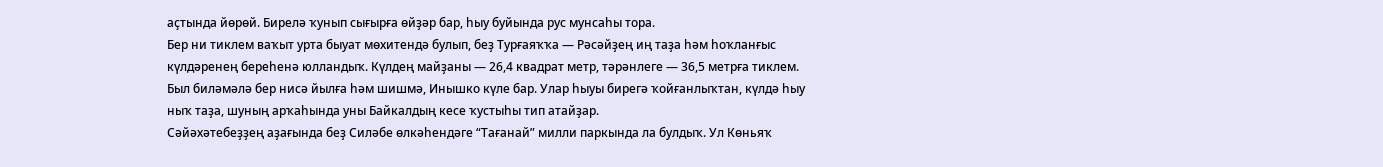аҫтында йөрөй. Бирелә ҡунып сығырға өйҙәр бар, һыу буйында рус мунсаһы тора.
Бер ни тиклем ваҡыт урта быуат мөхитендә булып, беҙ Турғаяҡҡа — Рәсәйҙең иң таҙа һәм һоҡланғыс күлдәренең береһенә юлландыҡ. Күлдең майҙаны — 26,4 квадрат метр, тәрәнлеге — 36,5 метрға тиклем. Был биләмәлә бер нисә йылға һәм шишмә, Инышко күле бар. Улар һыуы бирегә ҡойғанлыҡтан, күлдә һыу ныҡ таҙа, шуның арҡаһында уны Байкалдың кесе ҡустыһы тип атайҙар.
Сәйәхәтебеҙҙең аҙағында беҙ Силәбе өлкәһендәге “Тағанай” милли паркында ла булдыҡ. Ул Көньяҡ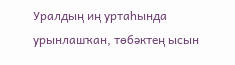Уралдың иң уртаһында урынлашҡан, төбәктең ысын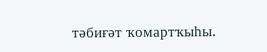тәбиғәт ҡомартҡыһы.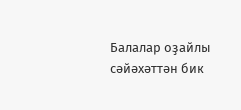Балалар оҙайлы сәйәхәттән бик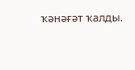ҡәнәғәт ҡалды.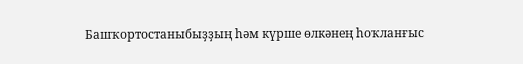Башҡортостаныбыҙҙың һәм күрше өлкәнең һоҡланғыс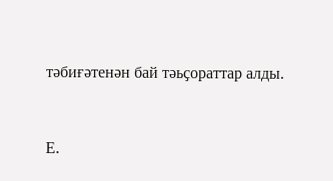тәбиғәтенән бай тәьҫораттар алды.


Е.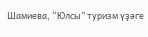Шамиева, “Юлсы” туризм үҙәге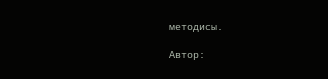методисы.

Автор: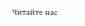Читайте нас